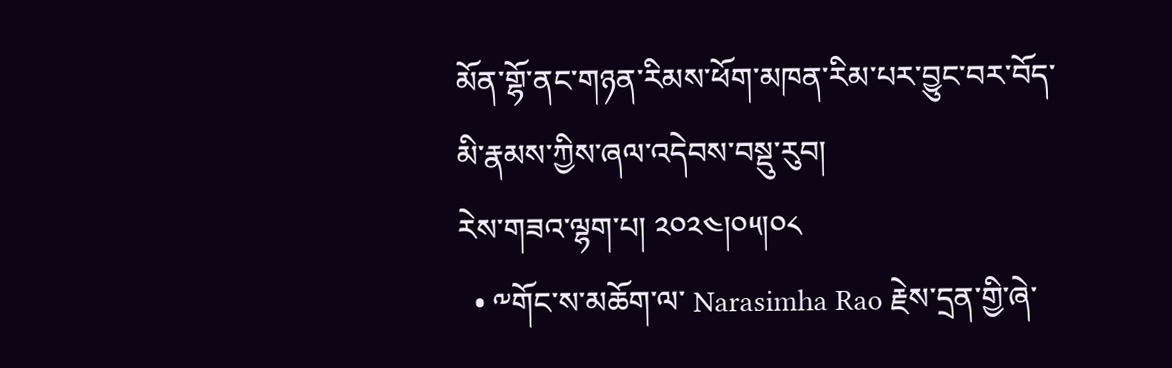མོན་གྷོ་ནང་གཉན་རིམས་ཕོག་མཁན་རིམ་པར་བྱུང་བར་བོད་མི་རྣམས་ཀྱིས་ཞལ་འདེབས་བསྡུ་རུབ།
རེས་གཟའ་ལྷག་པ། ༢༠༢༤།༠༥།༠༨
  • ༸གོང་ས་མཆོག་ལ་ Narasimha Rao རྗེས་དྲན་གྱི་ཞེ་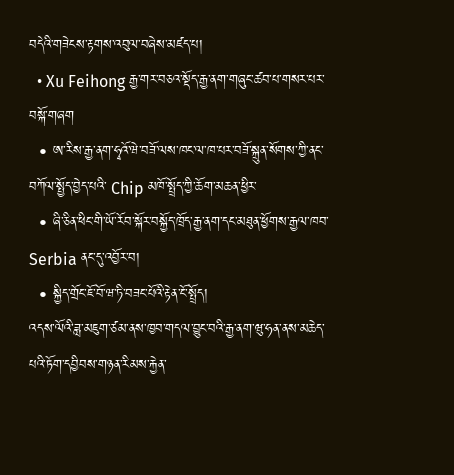བདེའི་གཟེངས་རྟགས་འབུལ་བཞེས་མཛད་པ།
  • Xu Feihong རྒྱ་གར་བཅའ་སྡོད་རྒྱ་ནག་གཞུང་ཚབ་པ་གསར་པར་བསྐོ་གཞག
  • ཨ་རིས་རྒྱ་ནག་ཧྭའོ་ཝེ་བཟོ་ལས་ཁང་ལ་ཁ་པར་བཟོ་སྐྲུན་སོགས་ཀྱི་ནང་བཀོལ་སྤྱོད་བྱེད་པའི་ Chip མཁོ་སྤྲོད་ཀྱི་ཆོག་མཆན་ཕྱིར་
  • ཞི་ཅིན་ཕིང་གི་ཡོ་རོབ་སྐོར་བསྐྱོད་ཁྲོད་རྒྱ་ནག་དང་མཐུན་ཕྱོགས་རྒྱལ་ཁབ་ Serbia ནང་དུ་འབྱོར་བ།
  • སྐྱིད་གྲོང་ཇོ་བོ་ཝ་ཏི་བཟང་པོའི་རྟེན་ངོ་སྤྲོད།
འདས་ལོའི་ཟླ་མཇུག་ཙམ་ནས་ཁྱབ་གདལ་བྱུང་བའི་རྒྱ་ནག་ཝུ་ཧན་ནས་མཆེད་པའི་ཏོག་དབྱིབས་གཉན་རིམས་རྐྱེན་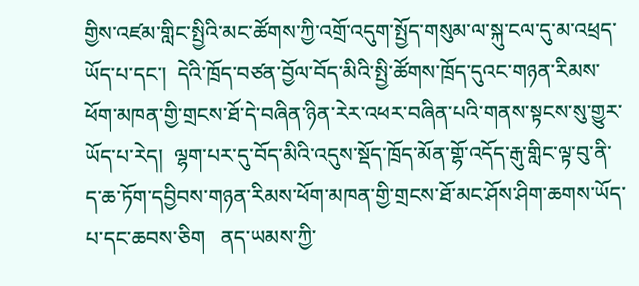གྱིས་འཛམ་གླིང་སྤྱིའི་མང་ཚོགས་ཀྱི་འགྲོ་འདུག་སྤྱོད་གསུམ་ལ་སྐུ་ངལ་དུ་མ་འཕྲད་ཡོད་པ་དང་།  དེའི་ཁྲོད་བཙན་བྱོལ་བོད་མིའི་སྤྱི་ཚོགས་ཁྲོད་དུའང་གཉན་རིམས་ཕོག་མཁན་གྱི་གྲངས་ཐོ་དེ་བཞིན་ཉིན་རེར་འཕར་བཞིན་པའི་གནས་སྟངས་སུ་གྱུར་ཡོད་པ་རེད།  ལྷག་པར་དུ་བོད་མིའི་འདུས་སྡོད་ཁྲོད་མོན་གྷོ་འདོད་རྒུ་གླིང་ལྟ་བུ་ནི་ད་ཆ་ཏོག་དབྱིབས་གཉན་རིམས་ཕོག་མཁན་གྱི་གྲངས་ཐོ་མང་ཤོས་ཤིག་ཆགས་ཡོད་པ་དང་ཆབས་ཅིག   ནད་ཡམས་ཀྱི་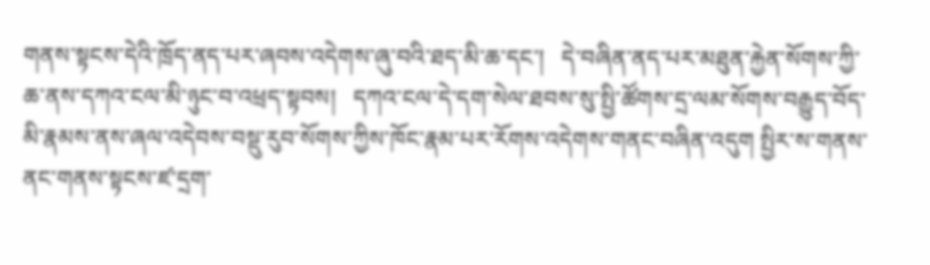གནས་སྟངས་དེའི་ཁྲོད་ནད་པར་ཞབས་འདེགས་ཞུ་བའི་ཐད་མི་ཆ་དང་།   དེ་བཞིན་ནད་པར་མཐུན་རྐྱེན་སོགས་ཀྱི་ཆ་ནས་དཀའ་ངལ་མི་ཉུང་བ་འཕྲད་སྟབས།   དཀའ་ངལ་དེ་དག་སེལ་ཐབས་སུ་སྤྱི་ཚོགས་དྲ་ལམ་སོགས་བརྒྱུད་བོད་མི་རྣམས་ནས་ཞལ་འདེབས་བསྡུ་རུབ་སོགས་ཀྱིས་ཁོང་རྣམ་པར་རོགས་འདེགས་གནང་བཞིན་འདུག སྤྱིར་ས་གནས་ནང་གནས་སྟངས་ཛ་དྲག་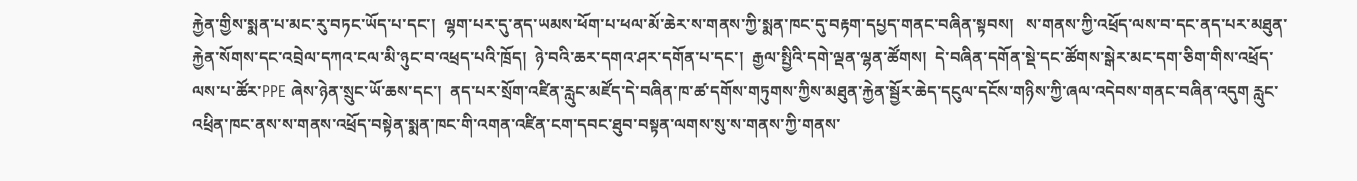རྐྱེན་གྱིས་སྨན་པ་མང་རུ་བཏང་ཡོད་པ་དང་།  ལྷག་པར་དུ་ནད་ཡམས་ཕོག་པ་ཕལ་མོ་ཆེར་ས་གནས་ཀྱི་སྨན་ཁང་དུ་བརྟག་དཔྱད་གནང་བཞིན་སྟབས།   ས་གནས་ཀྱི་འཕྲོད་ལས་བ་དང་ནད་པར་མཐུན་རྐྱེན་སོགས་དང་འབྲེལ་དཀའ་ངལ་མི་ཉུང་བ་འཕྲད་པའི་ཁྲོད།  ཉེ་བའི་ཆར་དགའ་ཤར་དགོན་པ་དང་།  རྒྱལ་སྤྱིའི་དགེ་ལྡན་ལྷན་ཚོགས།  དེ་བཞིན་དགོན་སྡེ་དང་ཚོགས་སྒེར་མང་དག་ཅིག་གིས་འཕྲོད་ལས་པ་ཚོར་PPE ཞེས་ཉེན་སྲུང་ཡོ་ཆས་དང་།  ནད་པར་སྲོག་འཛིན་རླུང་མཛོད་དེ་བཞིན་ཁ་ཚ་དགོས་གཏུགས་ཀྱིས་མཐུན་རྐྱེན་སྦྱོར་ཆེད་དངུལ་དངོས་གཉིས་ཀྱི་ཞལ་འདེབས་གནང་བཞིན་འདུག རླུང་འཕྲིན་ཁང་ནས་ས་གནས་འཕྲོད་བསྟེན་སྨན་ཁང་གི་འགན་འཛིན་ངག་དབང་ཐུབ་བསྟན་ལགས་སུ་ས་གནས་ཀྱི་གནས་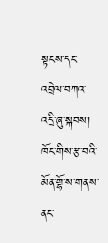སྟངས་དང་འབྲེལ་བཀའ་འདྲི་ཞུ་སྐབས།  ཁོང་གིས་རྩ་བའི་མོན་གྷོ་ས་གནས་ནང་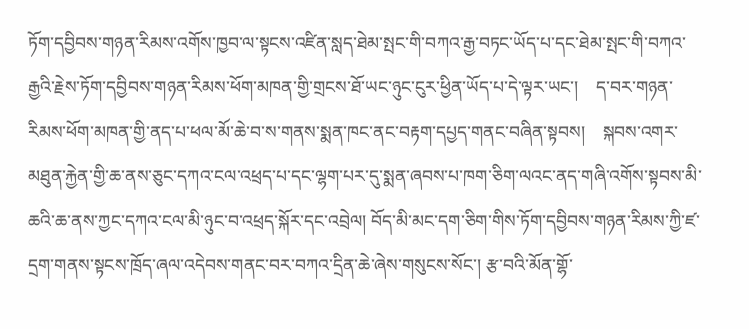ཏོག་དབྱིབས་གཉན་རིམས་འགོས་ཁྱབ་ལ་སྟངས་འཛིན་སླད་ཐེམ་སྤང་གི་བཀའ་རྒྱ་བཏང་ཡོད་པ་དང་ཐེམ་སྤང་གི་བཀའ་རྒྱའི་རྗེས་ཏོག་དབྱིབས་གཉན་རིམས་ཕོག་མཁན་གྱི་གྲངས་ཐོ་ཡང་ཉུང་ངུར་ཕྱིན་ཡོད་པ་དེ་ལྟར་ཡང་།    ད་བར་གཉན་རིམས་ཕོག་མཁན་གྱི་ནད་པ་ཕལ་མོ་ཆེ་བ་ས་གནས་སྨན་ཁང་ནང་བརྟག་དཔྱད་གནང་བཞིན་སྟབས།    སྐབས་འགར་མཐུན་རྐྱེན་གྱི་ཆ་ནས་ཅུང་དཀའ་ངལ་འཕྲད་པ་དང་ལྷག་པར་དུ་སྨན་ཞབས་པ་ཁག་ཅིག་ལའང་ནད་གཞི་འགོས་སྟབས་མི་ཆའི་ཆ་ནས་ཀྱང་དཀའ་ངལ་མི་ཉུང་བ་འཕྲད་སྐོར་དང་འབྲེལ། བོད་མི་མང་དག་ཅིག་གིས་ཏོག་དབྱིབས་གཉན་རིམས་ཀྱི་ཛ་དྲག་གནས་སྟངས་ཁྲོད་ཞལ་འདེབས་གནང་བར་བཀའ་དྲིན་ཆེ་ཞེས་གསུངས་སོང་། རྩ་བའི་མོན་གྷོ་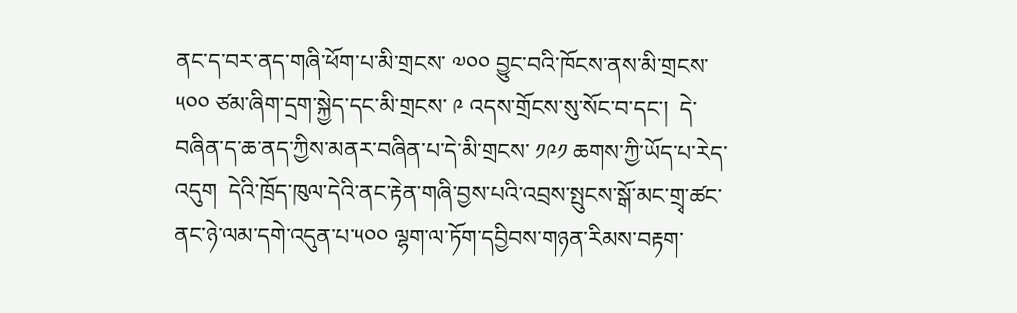ནང་ད་བར་ནད་གཞི་ཕོག་པ་མི་གྲངས་ ༧༠༠ བྱུང་བའི་ཁོངས་ནས་མི་གྲངས་ ༥༠༠ ཙམ་ཞིག་དྲག་སྐྱེད་དང་མི་གྲངས་ ༩ འདས་གྲོངས་སུ་སོང་བ་དང་།  དེ་བཞིན་ད་ཆ་ནད་ཀྱིས་མནར་བཞིན་པ་དེ་མི་གྲངས་ ༡༩༡ ཆགས་ཀྱི་ཡོད་པ་རེད་འདུག  དེའི་ཁྲོད་ཁུལ་དེའི་ནང་རྟེན་གཞི་བྱས་པའི་འབྲས་སྤུངས་སྒོ་མང་གྲྭ་ཚང་ནང་ཉེ་ལམ་དགེ་འདུན་པ་༥༠༠ ལྷག་ལ་ཏོག་དབྱིབས་གཉན་རིམས་བརྟག་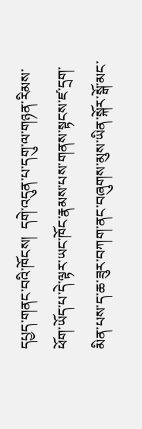དཔྱད་གནང་བའི་ཁོངས།  དགེ་འདུན་པ་དགུ་ལ་གཉན་རིམས་ཕོག་ཡོད་པ་དེ་ལྟར་ཡང་ཁོང་རྣམས་པས་གནས་སྟངས་ཛ་དྲག་མིན་པས་ད་ཆ་ཟུར་བཀག་ནང་བཞུགས་མུས་ཡིན་སྐོར་སྒོ་མང་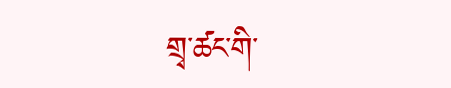གྲྭ་ཚང་གི་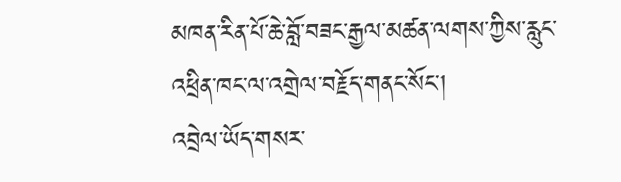མཁན་རིན་པོ་ཆེ་བློ་བཟང་རྒྱལ་མཚན་ལགས་ཀྱིས་རླུང་འཕྲིན་ཁང་ལ་འགྲེལ་བརྗོད་གནང་སོང་།
འབྲེལ་ཡོད་གསར་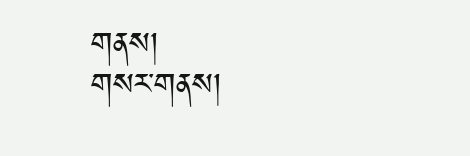གནས།
གསར་གནས།